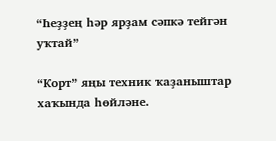“Һеҙҙең һәр ярҙам сәпкә тейгән уҡтай”

“Корт” яңы техник ҡаҙаныштар хаҡында һөйләне.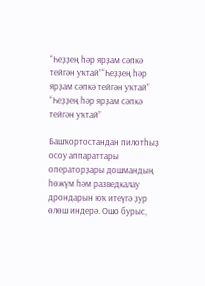“Һеҙҙең һәр ярҙам сәпкә тейгән уҡтай”“Һеҙҙең һәр ярҙам сәпкә тейгән уҡтай”
“Һеҙҙең һәр ярҙам сәпкә тейгән уҡтай”

Башҡортостандан пилотһыҙ осоу аппараттары операторҙары дошмандың һөжүм һәм разведкалау дрондарын юҡ итеүгә ҙур өлөш индерә. Ошо бурыс,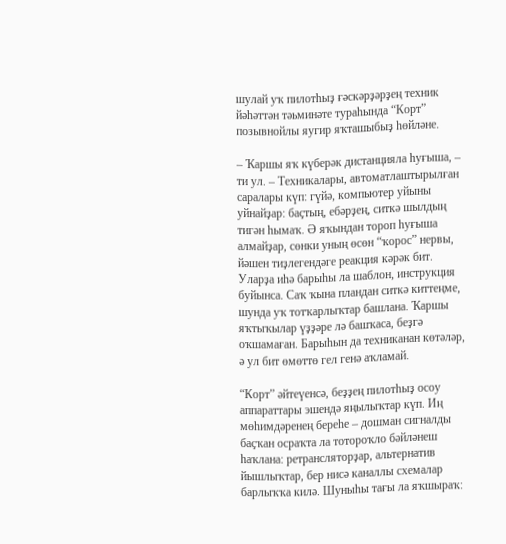шулай уҡ пилотһыҙ ғәскәрҙәрҙең техник йәһәттән тәьминәте тураһында “Корт” позывнойлы яугир яҡташыбыҙ һөйләне.

– Ҡаршы яҡ күберәк дистанцияла һуғыша, – ти ул. – Техникалары, автоматлаштырылған саралары күп: гүйә, компьютер уйыны уйнайҙар: баҫтың, ебәрҙең, ситкә шылдың тигән һымаҡ. Ә яҡындан тороп һуғыша алмайҙар, сөнки уның өсөн “ҡорос” нервы, йәшен тиҙлегендәге реакция кәрәк бит. Уларҙа иһә барыһы ла шаблон, инструкция буйынса. Саҡ ҡына пландан ситкә киттеңме, шунда уҡ тотҡарлыҡтар башлана. Ҡаршы яҡтыҡылар үҙҙәре лә башҡаса, беҙгә оҡшамаған. Барыһын да техниканан көтәләр, ә ул бит өмөттө гел генә аҡламай.

“Корт” әйтеүенсә, беҙҙең пилотһыҙ осоу аппараттары эшендә яңылыҡтар күп. Иң мөһимдәренең береһе – дошман сигналды баҫҡан осраҡта ла тотороҡло бәйләнеш һаҡлана: ретрансляторҙар, альтернатив йышлыҡтар, бер нисә каналлы схемалар барлыҡҡа килә. Шуныһы тағы ла яҡшыраҡ: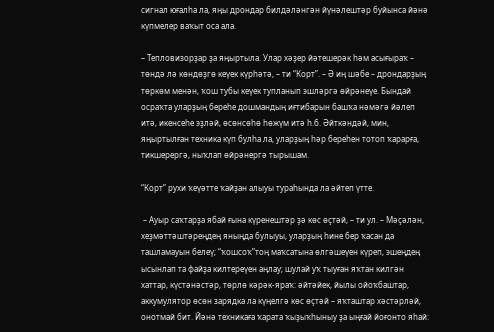сигнал юғалһа ла, яңы дрондар билдәләнгән йүнәлештәр буйынса йәнә күпмелер ваҡыт оса ала.

– Тепловизорҙар ҙа яңыртыла. Улар хәҙер йәтешерәк һәм асығыраҡ – төндә лә көндөҙгө кеүек күрһәтә, – ти “Корт”. – Ә иң шәбе – дрондарҙың төркөм менән, ҡош тубы кеүек тупланып эшләргә өйрәнеүе. Бындай осраҡта уларҙың береһе дошмандың иғтибарын башҡа нәмәгә йәлеп итә, икенсеһе эҙләй, өсөнсөһө һөжүм итә һ.б. Әйткәндәй, мин, яңыртылған техника күп булһа ла, уларҙың һәр береһен тотоп ҡарарға, тикшерергә, ныҡлап өйрәнергә тырышам.

“Корт” рухи ҡеүәтте ҡайҙан алыуы тураһында ла әйтеп үтте.

 – Ауыр саҡтарҙа ябай ғына күренештәр ҙә көс өҫтәй, – ти ул. – Мәҫәлән, хеҙмәттәштәреңдең яныңда булыуы, уларҙың һине бер ҡасан да ташламауын белеү; “ҡошсоҡ”тоң маҡсатына өлгәшеүен күреп, эшеңдең ысынлап та файҙа килтереүен аңлау; шулай уҡ тыуған яҡтан килгән хаттар, күстәнәстәр, төрлө кәрәк-яраҡ: әйтәйек, йылы ойоҡбаштар, аккумулятор өсөн зарядка ла күңелгә көс өҫтәй – яҡташтар хәстәрләй, онотмай бит. Йәнә техникаға ҡарата ҡыҙыҡһыныу ҙа ыңғай йоғонто яһай: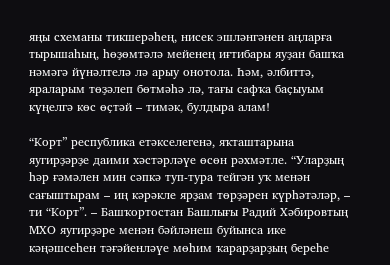яңы схеманы тикшерәһең, нисек эшләнгәнен аңларға тырышаһың, һөҙөмтәлә мейенең иғтибары яуҙан башҡа нәмәгә йүнәлтелә лә арыу онотола. Һәм, әлбиттә, яраларым төҙәлеп бөтмәһә лә, тағы сафҡа баҫыуым күңелгә көс өҫтәй – тимәк, булдыра алам!

“Корт” республика етәкселегенә, яҡташтарына яугирҙәрҙе даими хәстәрләүе өсөн рәхмәтле. “Уларҙың һәр ғәмәлен мин сәпкә туп-тура тейгән уҡ менән сағыштырам – иң кәрәкле ярҙам төрҙәрен күрһәтәләр, – ти “Корт”. – Башҡортостан Башлығы Радий Хәбировтың МХО яугирҙәре менән бәйләнеш буйынса ике кәңәшсеһен тәғәйенләүе мөһим ҡарарҙарҙың береһе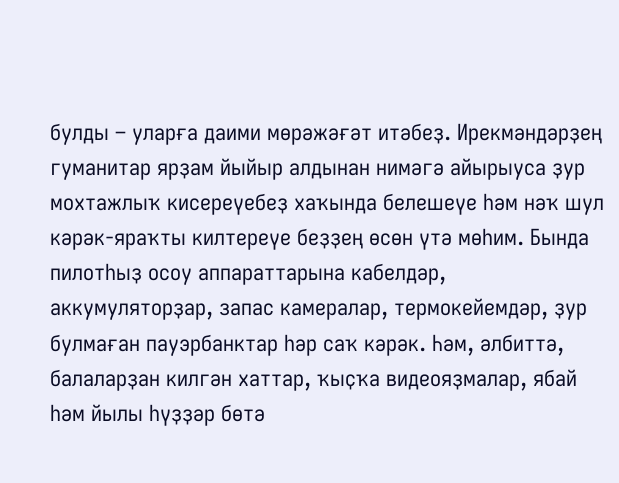булды – уларға даими мөрәжәғәт итәбеҙ. Ирекмәндәрҙең гуманитар ярҙам йыйыр алдынан нимәгә айырыуса ҙур мохтажлыҡ кисереүебеҙ хаҡында белешеүе һәм нәҡ шул кәрәк-яраҡты килтереүе беҙҙең өсөн үтә мөһим. Бында пилотһыҙ осоу аппараттарына кабелдәр, аккумуляторҙар, запас камералар, термокейемдәр, ҙур булмаған пауэрбанктар һәр саҡ кәрәк. Һәм, әлбиттә, балаларҙан килгән хаттар, ҡыҫҡа видеояҙмалар, ябай һәм йылы һүҙҙәр бөтә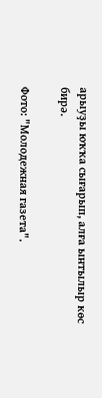арыуҙы юҡҡа сығарып, алға ынтылыр көс бирә.

Фото: "Молодежная газета".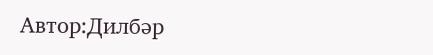Автор:Дилбәр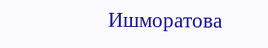Ишморатова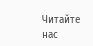Читайте нас